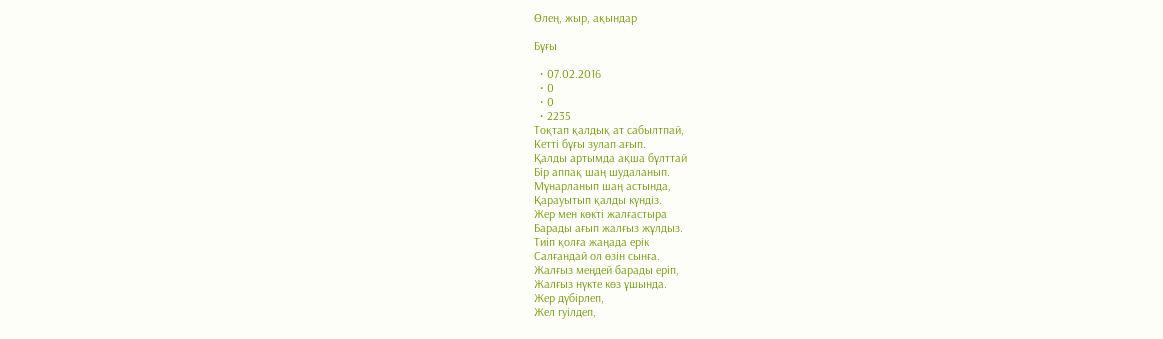Өлең, жыр, ақындар

Бұғы

  • 07.02.2016
  • 0
  • 0
  • 2235
Тоқтап қалдық ат сабылтпай,
Кетті бұғы зулап ағып.
Қалды артымда ақша бұлттай
Бір аппақ шаң шудаланып.
Мұнарланып шаң астында,
Қарауытып қалды күндіз.
Жер мен көкті жалғастыра
Барады ағып жалғыз жұлдыз.
Тиіп қолға жаңада ерік
Салғандай ол өзін сынға.
Жалғыз меңдей барады еріп,
Жалғыз нүкте көз ұшында.
Жер дүбірлеп,
Жел гуілдеп,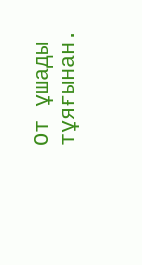От ұшады тұяғынан.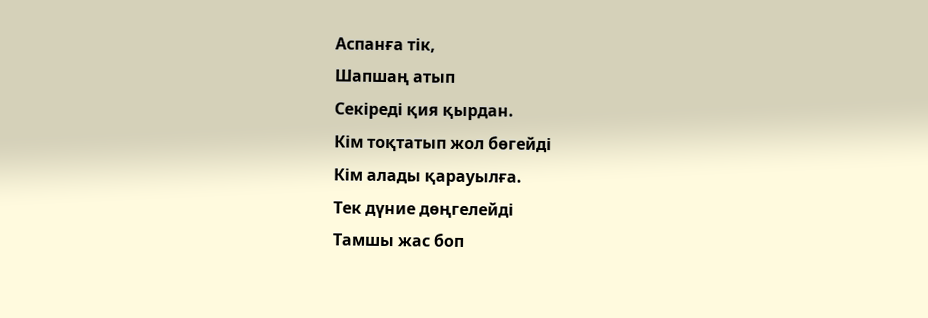Аспанға тік,
Шапшаң атып
Секіреді қия қырдан.
Кім тоқтатып жол бөгейді
Кім алады қарауылға.
Тек дүние дөңгелейді
Тамшы жас боп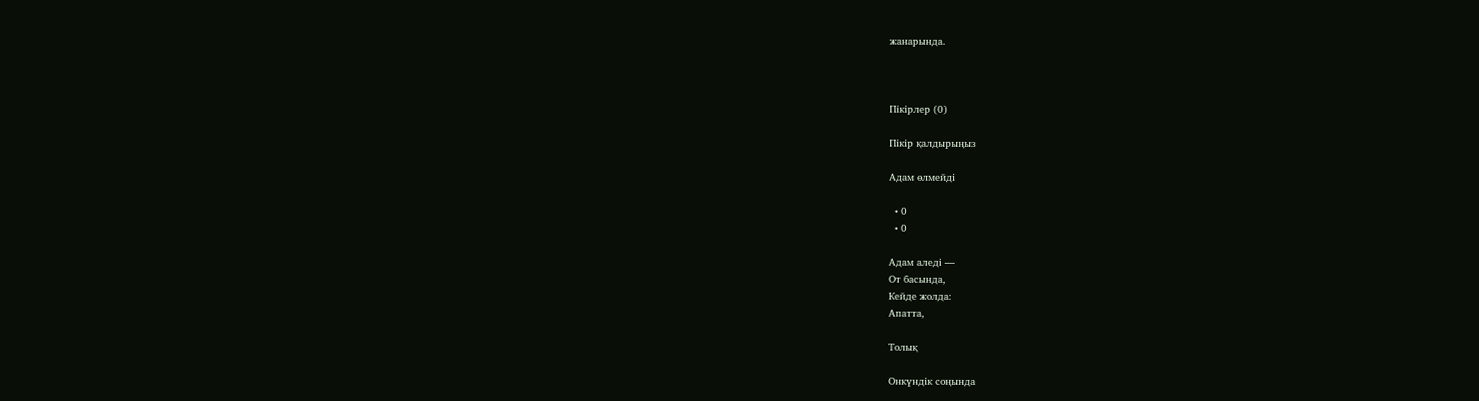жанарында.



Пікірлер (0)

Пікір қалдырыңыз

Адам өлмейді

  • 0
  • 0

Адам аледі —
От басында,
Кейде жолда:
Апатта,

Толық

Онкүндік соңында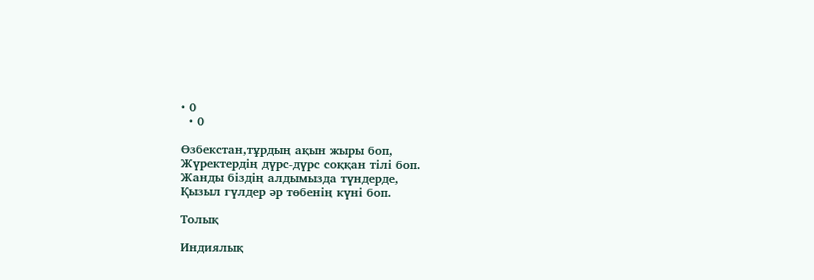• 0
  • 0

Өзбекстан,тұрдың ақын жыры боп,
Жүректердің дүрс-дүрс соққан тілі боп.
Жанды біздің алдымызда түндерде,
Қызыл гүлдер әр төбенің күні боп.

Толық

Индиялық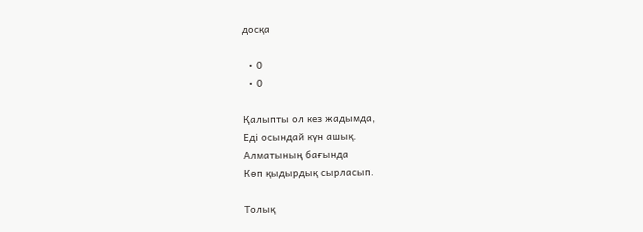досқа

  • 0
  • 0

Қалыпты ол кез жадымда,
Еді осындай күн ашық.
Алматының бағында
Көп қыдырдық сырласып.

Толық